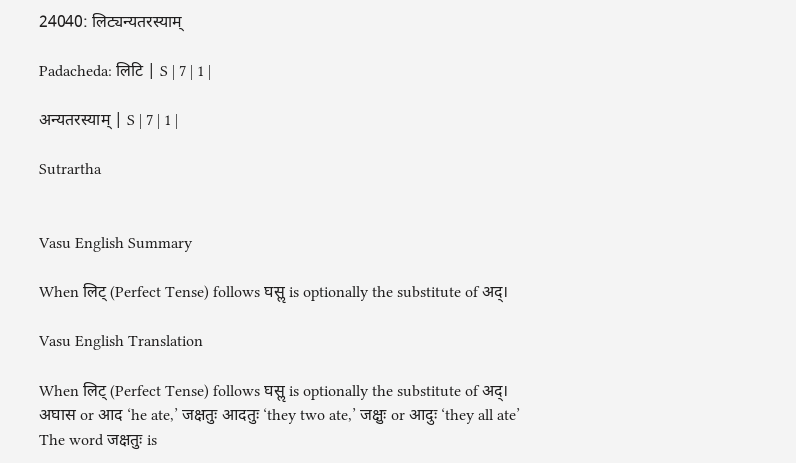24040: लिट्यन्यतरस्याम्

Padacheda: लिटि | S | 7 | 1 |

अन्यतरस्याम् | S | 7 | 1 |

Sutrartha


Vasu English Summary

When लिट् (Perfect Tense) follows घसॢ is optionally the substitute of अद्।

Vasu English Translation

When लिट् (Perfect Tense) follows घसॢ is optionally the substitute of अद्। अघास or आद ‘he ate,’ जक्षतुः आदतुः ‘they two ate,’ जक्षुः or आदुः ‘they all ate’ The word जक्षतुः is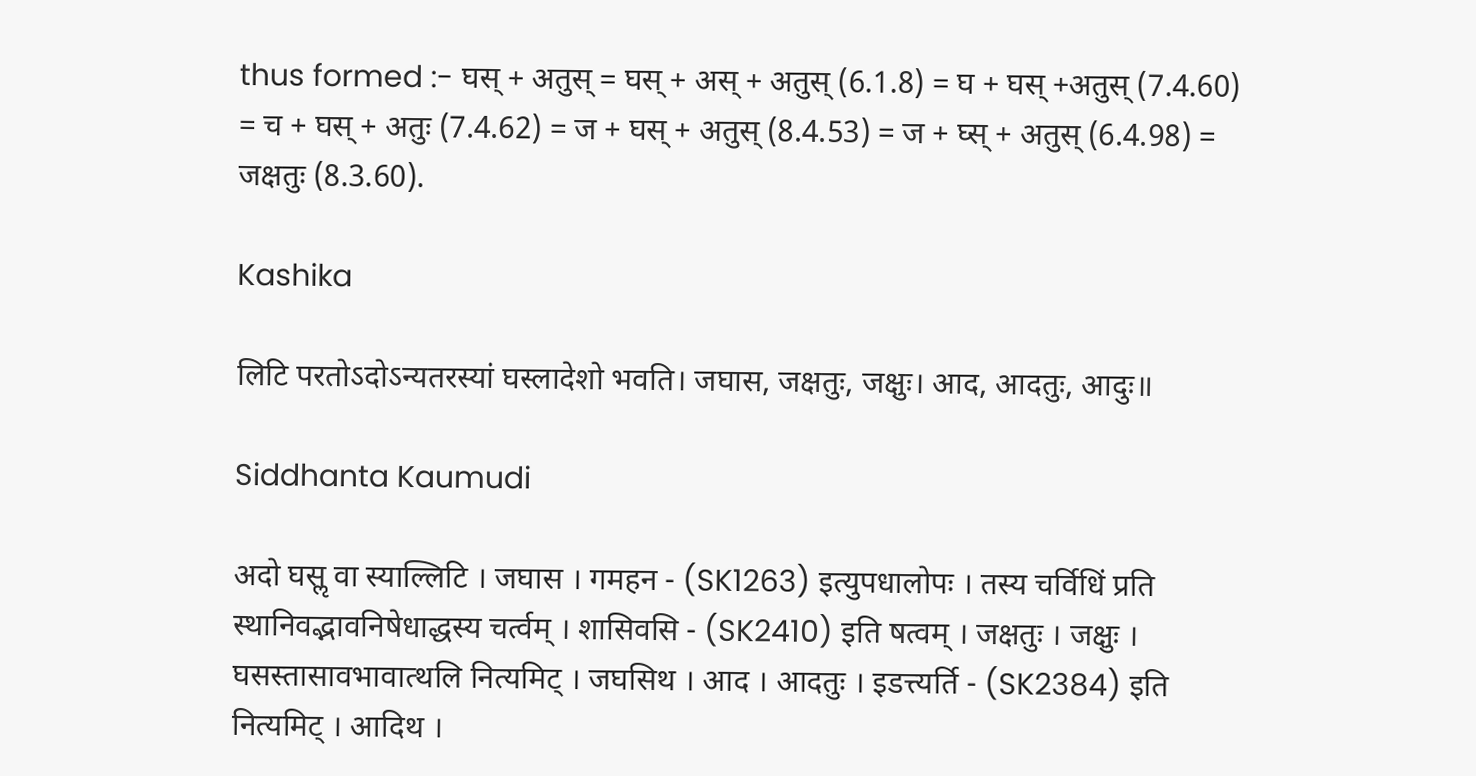thus formed :- घस् + अतुस् = घस् + अस् + अतुस् (6.1.8) = घ + घस् +अतुस् (7.4.60) = च + घस् + अतुः (7.4.62) = ज + घस् + अतुस् (8.4.53) = ज + घ्स् + अतुस् (6.4.98) = जक्षतुः (8.3.60).

Kashika

लिटि परतोऽदोऽन्यतरस्यां घस्लादेशो भवति। जघास, जक्षतुः, जक्षुः। आद, आदतुः, आदुः॥

Siddhanta Kaumudi

अदो घसॢ वा स्याल्लिटि । जघास । गमहन - (SK1263) इत्युपधालोपः । तस्य चर्विधिं प्रति स्थानिवद्भावनिषेधाद्धस्य चर्त्वम् । शासिवसि - (SK2410) इति षत्वम् । जक्षतुः । जक्षुः । घसस्तासावभावात्थलि नित्यमिट् । जघसिथ । आद । आदतुः । इडत्त्यर्ति - (SK2384) इति नित्यमिट् । आदिथ ।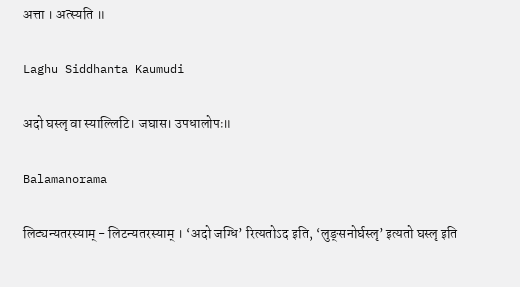अत्ता । अत्स्यति ॥

Laghu Siddhanta Kaumudi

अदो घस्लृ वा स्याल्लिटि। जघास। उपधालोपः॥

Balamanorama

लिट्यन्यतरस्याम् - लिटन्यतरस्याम् । ‘अदो जग्धि’ रित्यतोऽद इति, ‘लुङ्सनोर्घस्लृ’ इत्यतो घस्लृ इति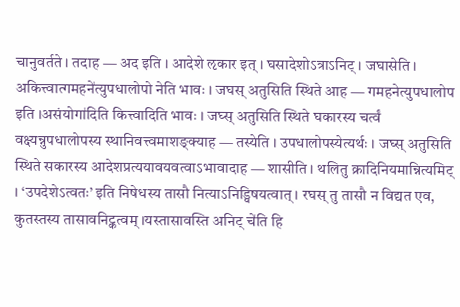चानुवर्तते । तदाह — अद इति । आदेशे ऌकार इत् । घसादेशोऽत्राऽनिट् । जघासेति । अकित्त्वात्गमहने॑त्युपधालोपो नेति भावः । जघस् अतुसिति स्थिते आह — गमहनेत्युपधालोप इति ।असंयोगा॑दिति कित्त्वादिति भावः । जघ्स् अतुसिति स्थिते घकारस्य चर्त्वं वक्ष्यन्नुपधालोपस्य स्थानिवत्त्वमाशङ्क्याह — तस्येति । उपधालोपस्येत्यर्थः । जघ्स् अतुसिति स्थिते सकारस्य आदेशप्रत्ययावयवत्वाऽभावादाह — शासीति । थलितु क्रादिनियमान्नित्यमिट् । ‘उपदेशेऽत्वतः’ इति निषेधस्य तासौ नित्याऽनिड्विषयत्वात् । रघस् तु तासौ न विद्यत एव, कुतस्तस्य तासावनिट्कत्वम् ।यस्तासावस्ति अनिट् चे॑ति हि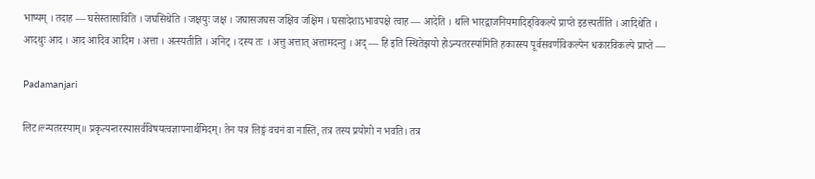भाष्यम् । तदाह — घसेस्तासाविति । जघसिथेति । जक्षयुः जक्ष । जघासजघस जक्षिव जक्षिम । घसादेशाऽभावपक्षे त्वाह — आदेति । थलि भारद्वाजनियमादिड्विकल्पे प्राप्ते इडत्त्यर्तीति । आदिथेति । आदथुः आद । आद आदिव आदिम । अत्ता । अत्स्यतीति । अनिट् । दस्य तः । अत्तु अत्तात् अत्तामदन्तु । अद् — हि इति स्थितेझयो होऽन्यतरस्या॑मिति हकारस्य पूर्वसवर्णविकल्पेन धकारविकल्पे प्राप्ते —

Padamanjari

लिट।ल्न्यतरस्याम्॥ प्रकृत्यन्तरस्यासर्वविषयत्वज्ञापनार्थमिदम्। तेन यत्र लिङ्गं वचनं वा नास्ति, तत्र तस्य प्रयोगो न भवति। तत्र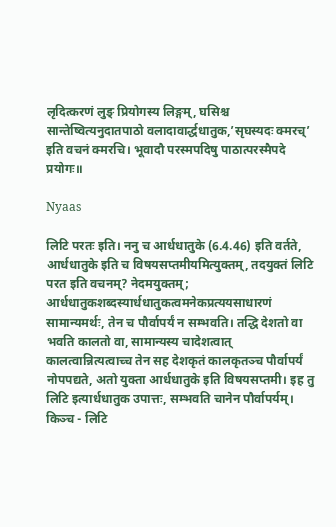लृदित्करणं लुङ् प्रियोगस्य लिङ्गम्, घसिश्च सान्तेष्वित्यनुदातपाठो वलादावार्द्धधातुक,’सृघस्यदः क्मरच्’ इति वचनं क्मरचि। भूवादौ परस्मपदिषु पाठात्परस्मैपदे प्रयोगः॥

Nyaas

लिटि परतः इति। ननु च आर्धधातुके (6.4.46) इति वर्तते, आर्धधातुके इति च विषयसप्तमीयमित्युक्तम्, तदयुक्तं लिटि परत इति वचनम्? नेदमयुक्तम्; आर्धधातुकशब्दस्यार्धधातुकत्वमनेकप्रत्ययसाधारणं सामान्यमर्थः, तेन च पौर्वापर्यं न सम्भवति। तद्धि देशतो वा भवति कालतो वा, सामान्यस्य चादेशत्वात् कालत्वान्नित्यत्वाच्च तेन सह देशकृतं कालकृतञ्च पौर्वापर्यं नोपपद्यते, अतो युक्ता आर्धधातुके इति विषयसप्तमी। इह तु लिटि इत्यार्धधातुक उपात्तः, सम्भवति चानेन पौर्वापर्यम्। किञ्च - लिटि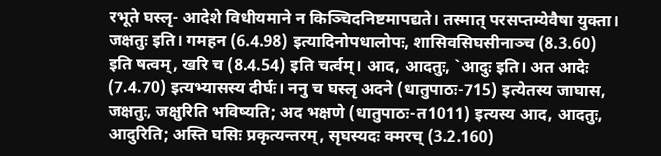रभूते घस्लृ- आदेशे विधीयमाने न किञ्चिदनिष्टमापद्यते। तस्मात् परसप्तम्येवैषा युक्ता। जक्षतुः इति। गमहन (6.4.98) इत्यादिनोपधालोपः, शासिवसिघसीनाञ्च (8.3.60) इति षत्वम्, खरि च (8.4.54) इति चर्त्वम्। आद, आदतुः, `आदुः इति। अत आदेः (7.4.70) इत्यभ्यासस्य दीर्घः। ननु च घस्लृ अदने (धातुपाठः-715) इत्येतस्य जाघास, जक्षतुः, जक्षुरिति भविष्यति; अद भक्षणे (धातुपाठः-त1011) इत्यस्य आद, आदतुः, आदुरिति; अस्ति घसिः प्रकृत्यन्तरम्, सृघस्यदः क्मरच् (3.2.160)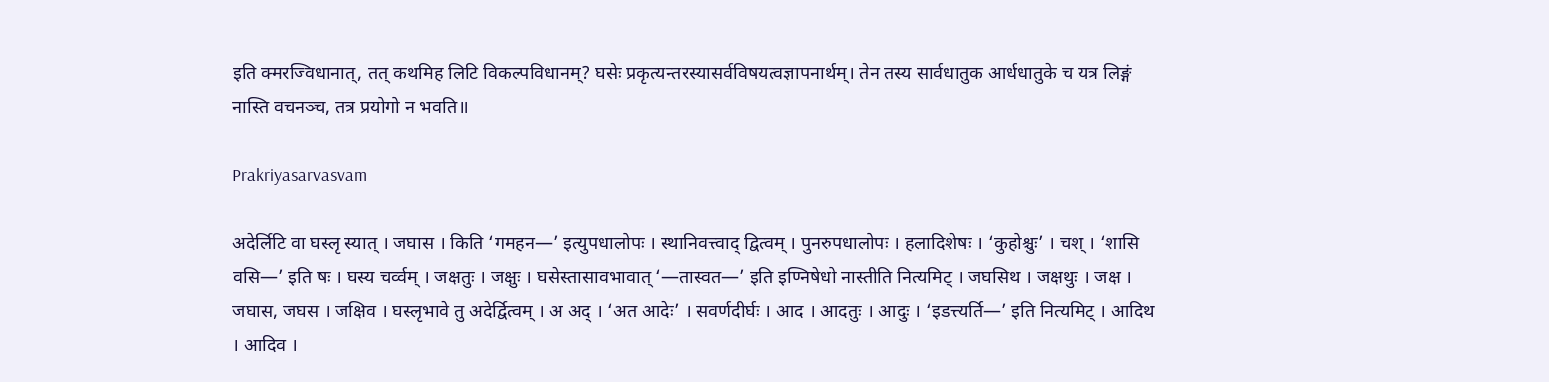इति क्मरज्विधानात्, तत् कथमिह लिटि विकल्पविधानम्? घसेः प्रकृत्यन्तरस्यासर्वविषयत्वज्ञापनार्थम्। तेन तस्य सार्वधातुक आर्धधातुके च यत्र लिङ्गं नास्ति वचनञ्च, तत्र प्रयोगो न भवति॥

Prakriyasarvasvam

अदेर्लिटि वा घस्लृ स्यात् । जघास । किति ‘गमहन—’ इत्युपधालोपः । स्थानिवत्त्वाद् द्वित्वम् । पुनरुपधालोपः । हलादिशेषः । ‘कुहोश्चुः’ । चश् । ‘शासि वसि—’ इति षः । घस्य चर्व्वम् । जक्षतुः । जक्षुः । घसेस्तासावभावात् ‘—तास्वत—’ इति इण्निषेधो नास्तीति नित्यमिट् । जघसिथ । जक्षथुः । जक्ष । जघास, जघस । जक्षिव । घस्लृभावे तु अदेर्द्वित्वम् । अ अद् । ‘अत आदेः’ । सवर्णदीर्घः । आद । आदतुः । आदुः । ‘इडत्त्यर्ति—’ इति नित्यमिट् । आदिथ । आदिव ।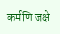कर्मणि जक्षे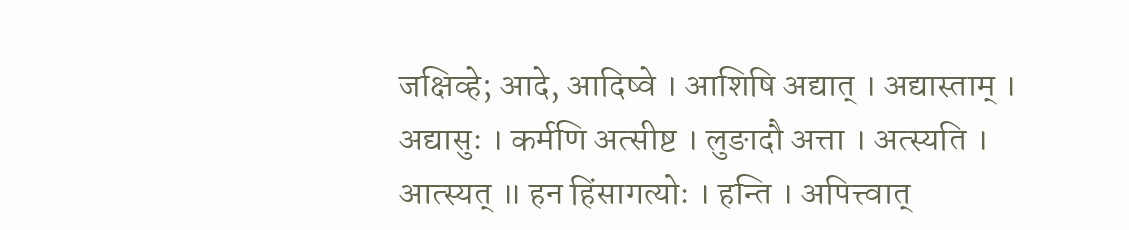जक्षिव्हे; आदे, आदिष्वे । आशिषि अद्यात् । अद्यास्ताम् । अद्यासुः । कर्मणि अत्सीष्ट । लुङादौ अत्ता । अत्स्यति । आत्स्यत् ॥ हन हिंसागत्योः । हन्ति । अपित्त्वात्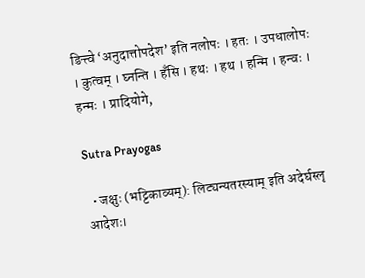ङित्त्वे ‘अनुदात्तोपदेश’ इति नलोपः । हतः । उपधालोपः । कुत्वम् । घ्नन्ति । हँसि । हथः । हथ । हन्मि । हन्वः । हन्मः । प्रादियोगे,

Sutra Prayogas

  • जक्षुः (भट्टिकाव्यम्): लिट्यन्यतरस्याम् इति अदेर्घस्लृ आदेशः।